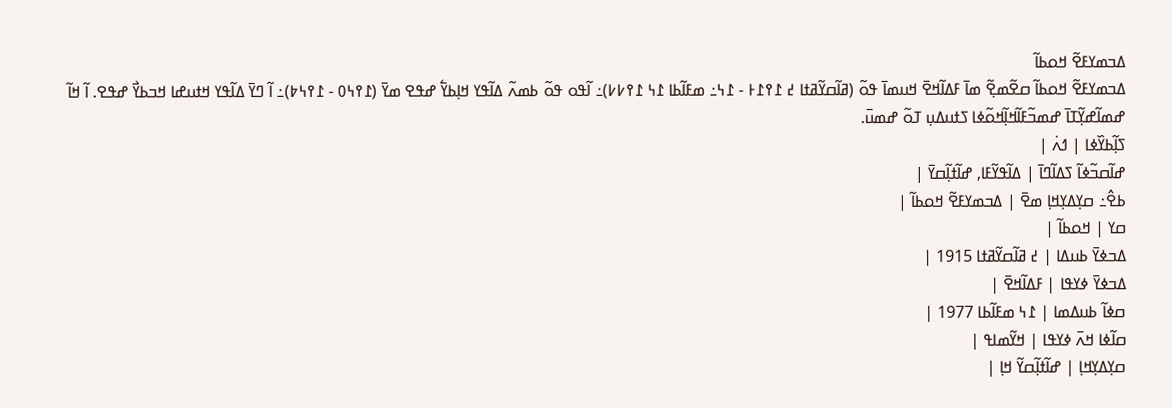ߡߏߘߌߓߐ߬ ߞߋߕߊ߬
ߡߏߘߌߓߐ߬ ߞߋߕߊ߬ ߛߐ߬ߘߐ߲߬ ߘߊ߫ ߓߡߊ߬ߞߐ߫ ߞߎߘߊ߫ ߟߋ߬ (ߥߊ߬ߛߌ߬ߥߙߊ ߄ ߁߉߁߅ - ߁߆߸ ߘߓߊ߬ߕߊ ߁߆ ߁߉߇߇)߸ ߊ߬ߟߋ ߟߋ߬ ߕߘߍ߬ ߡߊ߬ߟߌ ߞߊ߲ߕߌ߱ ߝߟߐ ߘߌ߫ (߁߉߆߀ - ߁߉߆߈)߸ ߊ߬ ߣߌ߫ ߡߊ߬ߟߌ ߞߙߎߝߊ ߞߏߕߌ߯ ߝߟߐ. ߊ߬ ߞߊ߬ ߝߘߊ߬ߝߌ߲߬ߠߊ߫ ߝߘߏ߬ߓߊ߬ߞߊ߲߬ߞߋ߬ߦߊ ߖߙߎߡߎ߲ ߠߋ߬ ߝߘߎ߫.
ߖߊ߲߬ߕߌ߰ߦߊ | ߗߍ߭ |
ߝߊ߬ߛߏ߬ߦߊ߬ ߖߡߊ߬ߣߊ߫ | ߡߊ߬ߟߌ߬ߓߊ, ߝߊ߬ߙߊ߲߬ߛߌ߫ |
ߕߐ߮߸ ߛߌ߲ߡߌ߲ߞߊ߲ ߘߐ߫ | ߡߏߘߌߓߐ߬ ߞߋߕߊ߬ |
ߛߌ | ߞߋߕߊ߬ |
ߡߏߦߌ߫ ߕߎߡߊ | ߄ ߥߊ߬ߛߌ߬ߥߙߊ 1915 |
ߡߏߦߌ߫ ߦߌߟߊ | ߓߡߊ߬ߞߐ߫ |
ߛߦߊ߬ ߕߎߡߘߊ | ߁߆ ߘߓߊ߬ߕߊ 1977 |
ߛߊ߬ߦߊ ߞߍ߫ ߦߌߟߊ | ߞߌ߬ߘߊߟ |
ߛߌ߲ߡߌ߲ߞߊ߲ | ߝߊ߬ߙߊ߲߬ߛߌ߬ ߞߊ߲ |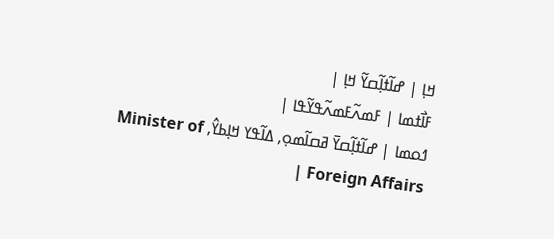ߞߊ߲ | ߝߊ߬ߙߊ߲߬ߛߌ߬ ߞߊ߲ |
ߓߊ߯ߙߘߊ | ߓߘߍ߬ߓߘߍ߬ߟߌ߬ߟߊ |
ߗߋߘߊ | ߝߊ߬ߙߊ߲߬ߛߌ߫ ߥߛߊ߬ߘߋ߲, ߡߊ߬ߟߌ ߞߊ߲ߕߌ߮, Minister of Foreign Affairs |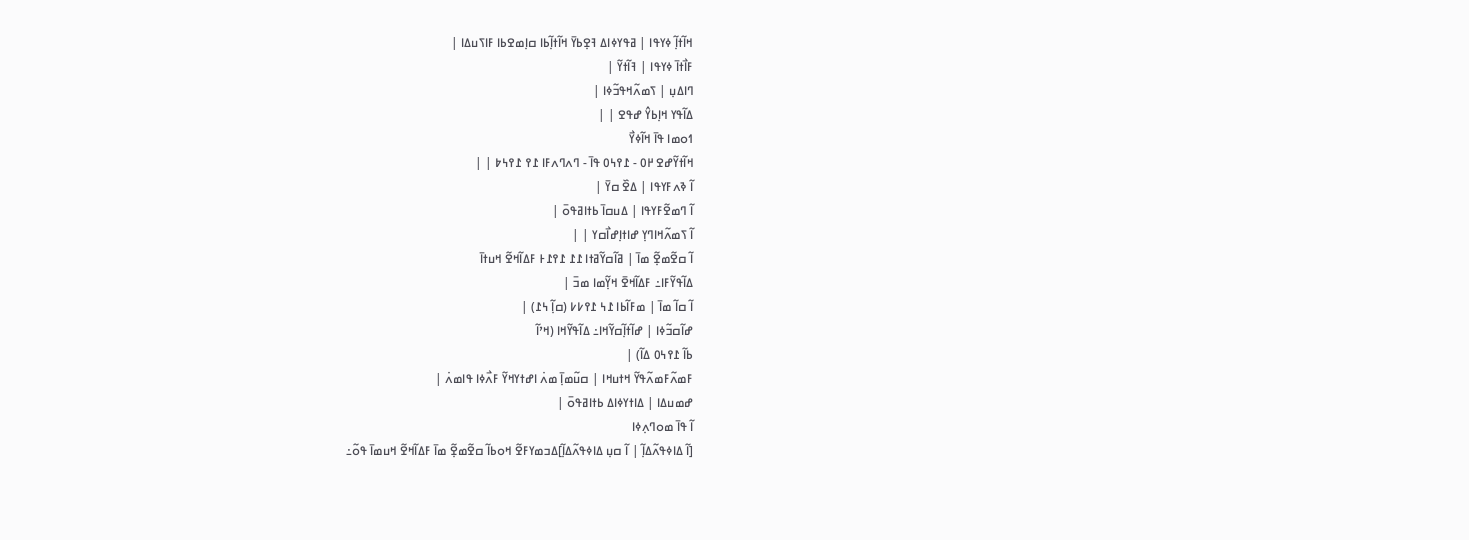ߞߊ߬ߙߊ߲߬ ߦߌߟߊ | ߥߟߌߦߊߡ ߔߐ߲ߕߌ߫ ߞߊ߬ߙߊ߲߬ߕߊ ߛߊ߲ߘߐߕߊ ߓߊߖߎߡߊ |
ߓߊ߯ߙߊ߫ ߦߌߟߊ | ߔߊ߬ߙߌ߬ |
ߣߊߡߎ߲ | ߖߘߍ߬ߞߟߏ߬ߦߊ |
ߡߊ߬ߟߌ ߞߊ߲ߕߌ߮ ߝߟߐ | |
ߗߋߘߊ ߟߊ߫ ߞߊ߬ߦߌ߯
ߞߊ߬ߙߌ߬ߝߐ ߂߀ - ߁߉߆߀ ߟߊ߫ - ߣߍߣߍߓߊ ߁߉ ߁߉߆߈ | |
ߊ߬ ߢߍߓߌߟߊ | ߡߐ߰ ߛߌ߫ |
ߊ߬ ߣߘߐ߬ߓߌߟߊ | ߡߎߛߊ߫ ߕߙߊߥߟߋ߫ |
ߊ߬ ߖߘߍ߬ߞߊߣߌ߲ ߝߊߙߊ߲ߝߊ߯ߛߌ | |
ߊ߬ ߛߐ߬ߘߐ߲߬ ߘߊ߫ | ߥߊ߬ߛߌ߬ߥߙߊ ߁߁ ߁߉߁߅ ߓߡߊ߬ߞߐ߬ ߞߎߙߊ߫
ߡߊ߬ߟߌ߬ߓߊ߸ ߓߡߊ߬ߞߐ߫ ߞߌ߲߬ߘߊ ߘߏ߫ |
ߊ߬ ߛߊ߬ ߘߊ߫ | ߘߓߊ߬ߕߊ ߁߆ ߁߉߇߇ (ߛߊ߲߬ ߆߁) |
ߝߊ߬ߛߏ߬ߦߊ | ߝߊ߬ߙߊ߲߬ߛߌ߬ߞߊ߸ ߡߊ߬ߟߌ߬ߞߊ (ߞߴߊ߬
ߕߊ߬ ߁߉߆߀ ߡߊ߬) |
ߓߘߍ߬ߓߘߍ߬ߟߌ߬ ߞߙߎߞߊ | ߛߎ߬ߘߊ߲߫ ߘߍ߭ ߊߝߙߌߞߌ߬ ߓߍ߯ߦߊ ߟߊߘߍ߭ |
ߝߘߎߡߊ | ߡߊߙߌߦߊߡ ߕߙߊߥߟߋ߫ |
ߊ߬ ߟߊ߫ ߘߋߣߍ߲ߦߊ
[ߊ߬ ߡߊߦߟߍ߬ߡߊ߲߬ | ߊ߬ ߛߎ߲ ߡߊߦߟߍ߬ߡߊ߲߬]ߡߏߘߌߓߐ߬ ߞߋߕߊ߬ ߛߐ߬ߘߐ߲߬ ߘߊ߫ ߓߡߊ߬ߞߐ߬ ߞߎߘߊ߫ ߟߋ߬߸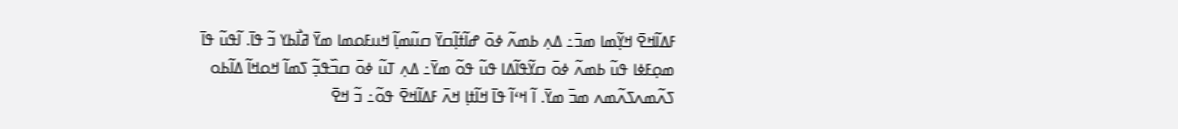ߓߡߊ߬ߞߐ߫ ߞߌ߲߬ߘߊ ߘߏ߫߸ ߡߍ߲ ߕߘߍ߬ ߦߋ߫ ߝߊ߬ߙߊ߲߬ߛߌ߫ ߛߎ߬ߘߊ߲߬ ߞߎߓߋߘߊ ߘߌ߫ ߥߊ߯ߕߌ ߏ߬ ߟߊ߫. ߊ߬ߟߎ߬ ߟߊ߫ ߘߋ߲ߓߦߊ ߟߎ߬ ߕߘߍ߬ ߦߋ߫ ߛߌ߬ߟߊ߬ߡߊ ߟߎ߬ ߟߋ߬ ߘߌ߫߸ ߡߍ߲ ߠߎ߬ ߦߋ߫ ߛߏ߰ߟߏ߲߬ ߖߘߊ߬ ߞߋߞߊ߬ ߡߊ߬ߕߋ ߖߍ߬ߘߍߖߍ߬ߘߍ ߘߏ߫ ߘߌ߫. ߊ߬ ߞߵߊ߬ ߟߊ߫ ߞߊ߬ߙߊ߲ ߞߍ߫ ߓߡߊ߬ߞߐ߫ ߟߋ߬߸ ߏ߬ ߞߐ߫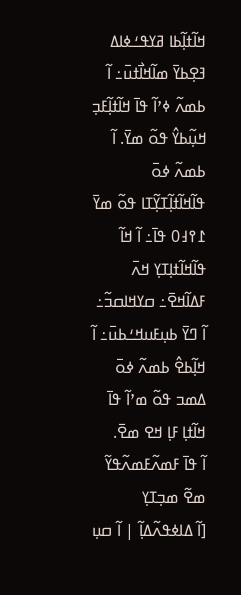ߞߊ߬ߙߊ߲߬ߕߊ ߥߌߟߑߦߊߡ ߔߐ߲ߕߌ߫ ߘߊ߬ߞߊ߯ߙߎ߫߸ ߊ߬ ߕߘߍ߬ ߦߴߊ߬ ߟߊ߫ ߞߊ߬ߙߊ߲߬ߓߏ߲ ߞߎ߲߬ߕߌ߮ ߟߋ߬ ߘߌ߫. ߊ߬ ߕߘߍ߬ ߦߋ߫ ߟߊ߬ߞߊ߬ߙߊ߲߬ߠߌ߲߬ߠߊ ߟߋ߬ ߘߌ߫ ߁߉߃0 ߟߊ߫߸ ߊ߬ ߞߊ߬ ߟߊ߬ߞߊ߬ߙߊ߲ߠߌ߲ ߞߍ߫ ߓߡߊ߬ߞߐ߫߸ ߛߌߞߊߛߏ߬߸ ߊ߬ ߣߌ߫ ߕߎ߲ߓߎߞߑߕߎ߫߸ ߊ߬ ߞߊ߲߬ߕߐ߮ ߕߘߍ߬ ߦߋ߫ ߡߘߏ ߟߋ߬ ߘߴߊ߬ ߟߊ߫ ߞߊ߬ߙߊ߲ ߓߊ߲ ߞߐ ߘߐ߫.
ߊ߬ ߟߊ߫ ߓߘߍ߬ߓߘߍ߬ߟߌ߬ ߘߐ߬ ߘߏ߲ߠߌ߲
[ߊ߬ ߡߊߦߟߍ߬ߡߊ߲߬ | ߊ߬ ߛߎ߲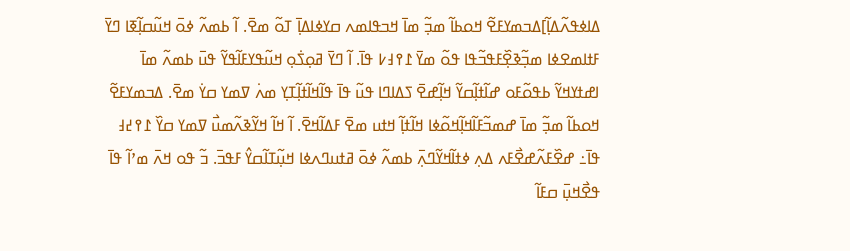ߡߊߦߟߍ߬ߡߊ߲߬]ߡߏߘߌߓߐ߬ ߞߋߕߊ߬ ߘߏ߲߬ ߘߊ߫ ߞߏߟߊߘߍ ߛߌߦߊߡߊ߲߫ ߠߋ߬ ߘߐ߫. ߊ߬ ߕߘߍ߬ ߦߋ߫ ߞߎ߬ߛߊ߲߬ߧߊ ߣߌ߫ ߓߙߊߘߐߦߊ ߘߏ߲߬ߢߐ߲߰ߓߟߏ߬ߟߊ ߟߋ߬ ߘߌ߫ ߁߉߃߇ ߟߊ߫. ߊ߬ ߣߌ߫ ߥߋ߲ߖ߭ߋ߲ ߞߎ߬ߟߌߓߊ߬ߟߌ߬ ߟߎ߫ ߕߘߍ߬ ߘߊ߫ ߊߝߙߌߞߌ߬ ߕߟߋ߬ߓߋ ߝߊ߬ߙߊ߲߬ߛߌ߬ ߞߊ߲߬ߝߐ߫ ߖߡߊߣߊ ߟߎ߬ ߟߊ߫ ߟߊ߬ߞߊ߬ߙߊ߲߬ߠߌ߲ ߘߍ߭ ߜߘߌ ߛߌ߭ ߘߐ߫. ߡߏߘߌߓߐ߬ ߞߋߕߊ߬ ߘߏ߲߬ ߘߊ߫ ߝߘߏ߬ߓߊ߬ߞߊ߲߬ߞߋ߬ߦߊ ߞߊ߬ߙߊ߲߬ ߞߙߎ ߘߐ߫ ߓߡߊ߬ߞߐ߫. ߊ߬ ߞߊ߬ ߞߌ߬ߢߍ߬ߘߎ߯ ߜߘߌ ߛߌ߰ ߁߉߄߃ ߟߊ߫߸ ߝߐ߰ߓߍ߬ߝߐ߯ߓߍ ߡߍ߲ ߦߙߊ߬ߞߌ߬ߣߍ߲߫ ߕߘߍ߬ ߦߋ߫ ߥߙߎߣߍߦߊ ߞߎ߲߬ߠߊ߬ߛߌ߮ ߓߟߏ߫. ߏ߬ ߟߋ ߞߍ߫ ߘߴߊ߬ ߟߊ߫ ߟߐ߯ߞߎ߲߫ ߛߓߊ߬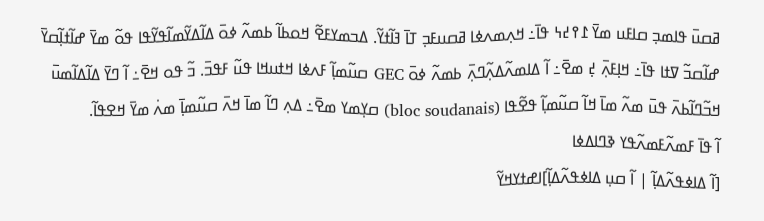ߥߛߎ߫ ߟߊߘߏ߲ ߛߊߓߎ ߘߌ߫ ߁߉߄߆ ߟߊ߫߸ ߞߍ߲ߘߍߦߊ ߥߛߎߓߏ߲ ߠߊ߫ ߔߊ߬ߙߌ߬. ߡߏߘߌߓߐ߬ ߞߋߕߊ߬ ߕߘߍ߬ ߦߋ߫ ߡߊ߬ߡߌ߬ߘߊ߬ߟߌ߬ߟߊ ߟߋ߬ ߘߌ߫ ߝߊ߬ߙߊ߲߬ߛߌ߫ ߝߊ߬ߛߏ߬ ߜߙߊ ߟߊ߫߸ ߞߊ߲ߓߍ߲߫ ߄߲ ߘߐ߫߸ ߊ߬ ߡߊߘߍ߬ߡߍ߲߬ߣߍ߲߫ ߕߘߍ߬ ߦߋ߫ GEC ߛߎ߬ߘߊ߲߬ ߓߍߦߊ ߞߙߎߞߊ ߟߎ߬ ߓߟߏ߫. ߏ߬ ߟߋ ߞߐ߫߸ ߊ߬ ߣߌ߫ ߡߊ߬ߡߊ߬ߘߎ߫ ߞߏ߬ߣߊ߬ߕߍ߫ ߟߎ߫ ߘߍ߬ ߘߊ߫ ߞߊ߬ ߛߎ߬ߘߊ߲߬ ߟߐ߬ߟߊ (bloc soudanais) ߛߌ߲ߘߌ ߘߐ߫߸ ߡߍ߲ ߣߊ߬ ߘߊ߫ ߞߍ߫ ߛߎ߬ߘߊ߲߫ ߘߍ߭ ߘߌ߫ ߞߐߟߊ߬.
ߊ߬ ߟߊ߫ ߓߘߍ߬ߓߘߍ߬ߟߌ ߢߣߊߡߦߊ
[ߊ߬ ߡߊߦߟߍ߬ߡߊ߲߬ | ߊ߬ ߛߎ߲ ߡߊߦߟߍ߬ߡߊ߲߬]ߊߝߙߌߞߌ߬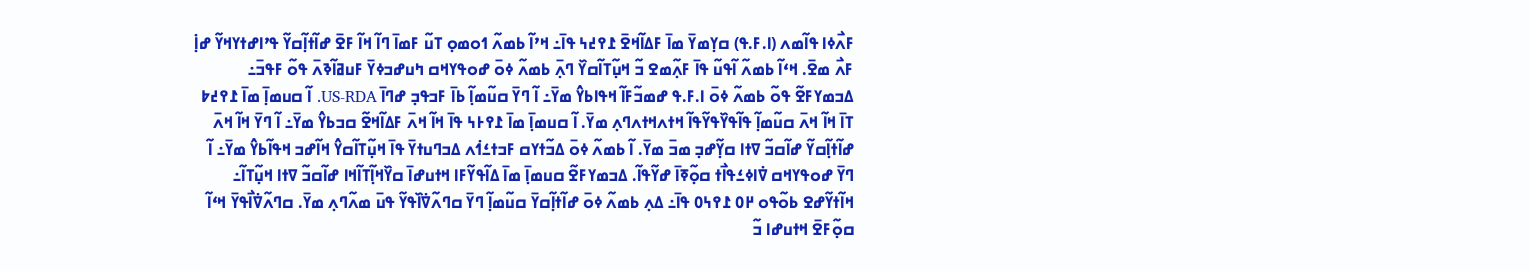ߓߍ߯ߦߊ ߟߊ߬ߘߍ (ߊ.ߓ.ߟ) ߛߌ߲ߘߌ߫ ߘߊ߫ ߓߡߊ߬ߞߐ߫ ߁߉߄߆ ߟߊ߫߸ ߞߴߊ߬ ߕߘߍ߬ ߗߋߘߋ߲ ߠߎ߬ ߓߘߊ߫ ߣߊ߬ ߞߊ߬ ߓߐ߫ ߝߊ߬ߙߊ߲߬ߛߌ߬ ߟߴߊߝߙߌߞߌ߬ ߝߊ߲߭ ߓߍ߯ ߘߐ߫. ߞߵߊ߬ ߕߘߍ߬ ߊ߬ߟߎ߬ ߟߊ߫ ߓߍ߲߬ߘߐ ߏ߬ ߞߎ߲߬ߠߊ߬ߛߌ߰ ߣߍ߲߫ ߕߘߍ߬ ߦߋ߫ ߝߋߟߌߞߛ ߤߎߝߏߦߌ߫ ߓߎߥߊ߬ߢߍ߫ ߟߋ߬ ߓߟߏ߫߸ ߡߏߘߌߓߐ߬ ߟߋ߬ ߕߘߍ߬ ߦߋ߫ ߊ.ߓ.ߟ ߝߘߏ߬ߓߊ߬ ߞߟߊߕߌ߮ ߘߌ߫߸ ߊ߬ ߣߌ߫ ߛߎ߬ߘߊ߲߬ ߕߊ߫ ߓߏߟߏ߲ ߝߣߊ߫ US-RDA. ߊ߬ ߛߎߘߊ߲߫ ߘߊ߫ ߁߉߄߈ ߠߊ߫ ߞߊ߬ ߞߍ߫ ߛߎ߬ߘߊ߲߬ ߟߊ߬ߟߌ߰ߟߌ߬ߟߊ߬ ߞߙߍߞߙߍߣߍ߲ ߘߌ߫. ߊ߬ ߛߎߘߊ߲߫ ߘߊ߫ ߁߉߅߆ ߟߊ߫ ߞߊ߬ ߞߍ߫ ߓߡߊ߬ߞߐ߬ ߛߏߕߌ߮ ߘߌ߫߸ ߊ߬ ߣߌ߫ ߞߊ߬ ߞߍ߫ ߝߊ߬ߙߊ߲߬ߛߌ߬ ߝߊ߬ߛߏ߬ ߜߙߊ ߛߌ߲߬ߝߏ߲ ߘߏ߫ ߘߌ߫. ߊ߬ ߕߘߍ߬ ߦߋ߫ ߡߏ߬ߙߌߛ ߓߏߙߑߗ߭ߍ ߡߏߣߎߙߌ߫ ߟߊ߫ ߞߎ߲߬ߠߊ߬ߛߌ߮ ߞߊ߬ߝߏ ߞߟߊ߬ߕߌ߮ ߘߌ߫߸ ߊ߬ ߣߌ߫ ߝߋߟߌߞߛ ߜ߭ߊߦߑߟߊ߯ߙ ߛߋ߲߬ߧߊ߫ ߝߌ߬ߟߊ߬. ߡߏߘߌߓߐ߬ ߛߎߘߊ߲߫ ߘߊ߫ ߡߊ߬ߟߌ߬ߓߊ ߞߙߎߝߊ߫ ߛߌ߰ߞߊ߲߬ߠߊ߬ߞߊ ߝߊ߬ߛߏ߬ ߜߙߊ ߞߎ߲߬ߠߊ߬߸ ߞߊ߬ߙߌ߬ߝߐ ߕߋ߬ߟߋ ߂߀ ߁߉߆߀ ߟߊ߫߸ ߡߍ߲ ߕߘߍ߬ ߦߋ߫ ߝߊ߬ߙߊ߲߬ߛߌ߫ ߛߎ߬ߘߊ߲߬ ߣߌ߫ ߛߣߍ߬ߜ߭ߊ߰ߟߌ߬ ߟߎ߫ ߘߍ߬ߣߍ߲ ߘߌ߫. ߛߣߍ߬ߜ߭ߊ߯ߟߌ߫ ߞߵߊ߬ ߛߋ߲߬ߓߐ߫ ߞߙߎߝߊ ߏ߬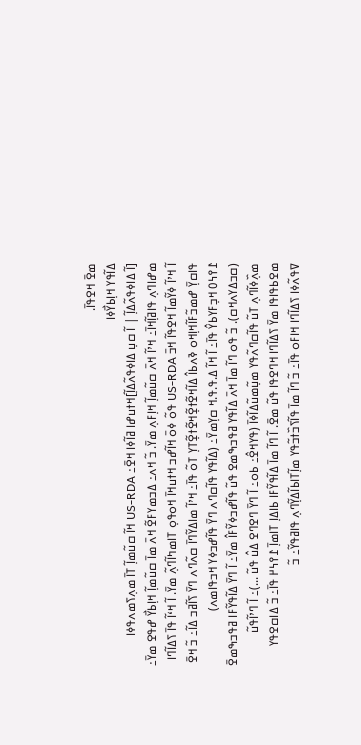ߘߐ߫ ߞߐߟߊ߫.
ߡߊ߬ߟߌ ߞߊ߲ߕߌ߯ߦߊ
[ߊ߬ ߡߊߦߟߍ߬ߡߊ߲߬ | ߊ߬ ߛߎ߲ ߡߊߦߟߍ߬ߡߊ߲߬]ߞߙߎߝߊ ߥߊ߬ߦߊ ߞߐ߫߸ US-RDA ߞߊ߬ ߛߎ߬ߘߊ߲߬ ߠߊ߫ ߘߍ߲ߖߘߍߟߦߊ ߘߝߊߣߍ߲ ߟߊߥߊ߲߬ߞߊ߫߸ ߞߴߊ߬ ߞߍ߫ ߛߎ߬ߘߊ߲߬ ߞߊ߲ߓߍ߲ ߘߌ߫. ߏ߬ ߞߍ߸ ߡߏߘߌߓߐ߬ ߞߍ߫ ߘߊ߫ ߛߎ߬ߘߊ߲߬ ߞߊ߲ߕߌ߯ ߝߟߐ ߘߌ߫߸ ߊ߬ ߞߴߊ߬ ߦߌ߬ߘߊ߬ ߞߐߟߊ߬ ߞߏ߫ US-RDA ߟߋ߬ ߦߋ߫ ߞߊ߬ߝߏ ߞߙߎߞߊ߫ ߞߋߟߋ߲ ߠߊߘߤߊ߬ߣߍ߲߬ ߘߌ߫. ߊ߬ ߞߵߊ߬ ߟߊ߫ ߖߡߊ߬ߣߊ ߟߊߛߌ߲߫ ߝߘߏ߬ߓߊ߬ߞߊ߲ߞߋ ߢߍߕߊ߮ ߡߊ߬ߞߐ߬ߙߐ߲߬ߞߐ߬ߙߐ߲߬ߠߌ߲ ߠߋ߬ ߟߊ߫߸ ߞߴߊ߬ ߘߊߡߌ߬ߣߊ߫ ߛߍ߬ߣߍ ߣߌ߫ ߖߊ߬ߥߏ ߡߊ߬߸ ߏ߬ ߞߐ߫ ߁߉߆߀ ߞߏ߲ߓߌߕߌ߮ ߟߊ߫߸ ߊ߬ ߞߊ߬ ߡ.ߟ.ߟ.ߞ ߛߌ߲ߘߌ߫߸ (ߡߊ߬ߟߌ ߟߊ߬ߛߣߍ ߣߌ߫ ߟߊ߬ߝߏߦߌ ߞߏߟߊߘߍ) (ߛߏߡߌߍߞߛ). ߏ߬ ߟߋ ߣߊ߬ ߘߊ߫ ߞߍ߫ ߡߊ߬ߟߌ ߥߟߏߒߘߐ ߟߎ߬ ߟߊ߬ߝߏߦߌ߬ߓߊ߮ ߘߌ߫߸ ߊ߬ ߣߌ߫ ߡߊ߬ߟߌ߬ߓߊ ߥߟߏߒߘߐ߫ ߘߍ߲߰ߦߊ߬ߣߍ߲ ߠߎ߬ ߟߊ߬ߛߣߍ߬ߟߌ ߘߎ߲߬ߘߎ߬ߡߊ߬ߦߊ߫ (ߟߌߞߐ߮߸ ߕߋ߸ ߊ߬ ߣߌ߫ ߣߐߣߐ ߡߎ߮ ߟߎ߬ ...)߸ ߊ߬ ߣߴߊ߬ߟߎ߬ ߘߐߕߟߊߟߊ ߘߌ߫ ߖߡߊ߬ߣߊ ߞߣߐߟߊ ߟߎ߬ ߘߐ߫. ߊ߬ ߣߊ߬ ߘߊ߫ ߡߊ߬ߟߌ߬ߓߊ ߕߊߡߊ߲ ߠߊߘߊ߲߫ ߁߉߆߂ ߟߊ߫߸ ߏ߬ ߡߊߛߐߟߌ ߜߟߍ߬ߦߊ ߖߡߊ߬ߣߊ ߞߊߓߋ ߟߊ߫߸ ߏ߬ ߣߊ߬ ߘߊ߫ ߟߊ߬ߖߏ߰ߙߏ߬ߟߌ ߘߊ߲߬ߠߊߕߊ߬ߡߌ߲߬ߣߍ߲ ߟߊߥߟߌ߬߸ ߏ߬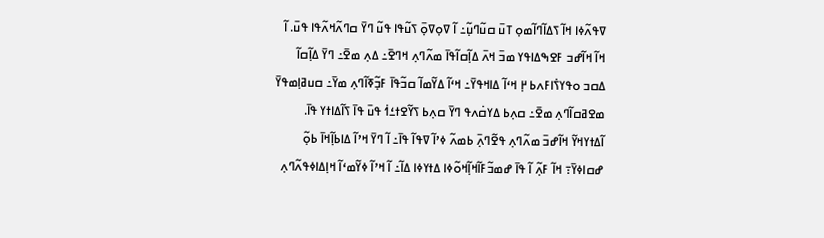ߜߟߍ߬ߦߊ ߞߊ߬ ߖߡߊ߬ߣߊ߬ߘߋ߲ ߠߎ߫ ߛߎ߬ߣߎ߲߬߸ ߊ߬ ߜߋ߲ߜߋ߲߫ ߖߎ߬ߟߊ ߟߎ߬ ߣߌ߫ ߛߣߍ߬ߞߍ߬ߟߊ ߟߎ߫. ߊ߬ ߞߊ߬ ߞߊ߬ߝߏ ߓߐߒߡߊߟߌ ߘߏ߫ ߞߍ߫ ߡߊ߲߬ߛߊ߬ߟߊ߫ ߘߍ߬ߣߍ߲ ߞߣߐ߫߸ ߡߍ߲ ߘߐ߫߸ ߣߌ߫ ߡߊ߲߬ߛߊ߬ ߡߛߏ ߋߟߌߖ߭ߊߓߍߕ ߂߲ ߞߵߊ߬ ߡߊߞߟߌ߫߸ ߞߵߊ߬ ߡߌ߬ߘߊ߬ ߛߏ߬ߟߊ߫ ߓߏ߲߬ߧߊ߬ߣߍ߲ ߘߌ߫߸ ߛߎߥߊ߲ߘߟߌ߫ ߘߐߥߛߊ߬ߣߍ߲ ߘߐ߫߸ ߛߍ߲ߕ ߡߌߛ߭ߍߟ ߣߌ߫ ߛߍ߲ߕ ߖߌ߬ߐߙߑߗ߭ ߟߎ߫ ߟߊ߫ ߖߊ߬ߡߊߙߌ ߟߊ߫. ߊ߬ߡߙߌߞߌ߬ ߞߊ߬ߝߏ߫ ߘߍ߬ߣߍ߲ ߟߐ߬ߣߍ߲߫ ߕߘߍ߬ ߦߴߊ߬ ߜߟߊ߬ ߟߊ߫߸ ߊ߬ ߣߌ߫ ߞߴߊ߬ ߡߊߕߊ߲߬ߞߊ߫ ߕߋ߲߬ ߝߛߊߦߌ߫߹ ߞߊ߬ ߓߍ߲߬ ߊ߬ ߟߊ߫ ߝߘߏ߬ߓߊ߬ߞߊ߲߬ߞߋ߬ߦߊ ߡߙߌߦߊ ߡߊ߬߸ ߊ߬ ߞߴߊ߬ ߦߌ߬ߘߵߊ߬ ߞߊ߲ߡߊߦߟߍ߬ߣߍ߲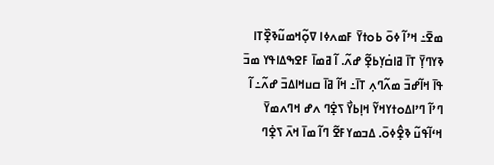ߘߐ߫߸ ߞߴߊ߬ ߦߋ߫ ߕߋߙߌ߫ ߓߘߍߦߊ ߜߋ߲߬ߞߘߎ߬ߢߐ߲߰ߠߊ ߢߌߣߌ߲߫ ߠߊ߫ ߥߊߛ߭ߌ߲ߕߐ߲߬ ߝߍ߬. ߊ߬ ߥߘߊ߫ ߓߐߒߡߊߟߌ ߘߏ߫ ߟߊ߫ ߞߊ߬ߝߏ߫ ߘߍ߬ߣߍ߲ ߠߊ߫߸ ߞߊ߬ ߥߊ߫ ߛߎߞߊߡߏ߫ ߝߍ߬߸ ߊ߬ ߣߴߊ߬ ߣߴߊߡߋߙߌߞߌ߬ ߞߊ߲ߕߌ߯ ߖߐ߲߭ߣ ߍߝ ߞߣߍߘߌ߫ ߞߵߊ߬ߟߎ߬ ߢߐ߲߮ߦߋ߫. ߡߏߘߌߓߐ߬ ߣߊ߬ ߘߊ߫ ߞߍ߫ ߖߐ߲߭ߣ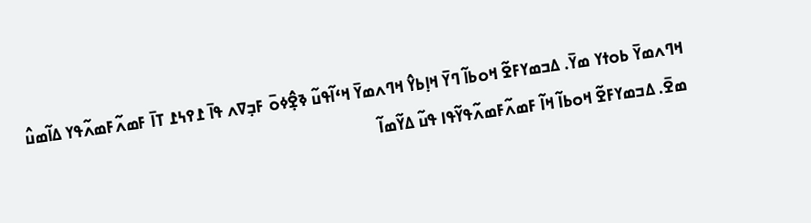ߞߣߍߘߌ߫ ߕߋߙߌ ߘߌ߫. ߡߏߘߌߓߐ߬ ߞߋߕߊ߬ ߣߌ߫ ߞߊ߲ߕߌ߮ ߞߣߍߘߌ߫ ߞߵߊ߬ߟߎ߬ ߢߐ߲߮ߦߋ߫ ߓߏ߲ߜߍ ߟߊ߫ ߁߉߆߁ ߠߊ߫ ߓߘߍ߬ߓߘߍ߬ߟߌ ߡߊ߬ߘߎ߮ ߘߐ߫. ߡߏߘߌߓߐ߬ ߞߋߕߊ߬ ߞߊ߬ ߓߘߍ߬ߓߘߍ߬ߟߌ߬ߟߊ ߟߎ߬ ߡߌ߬ߘߊ߬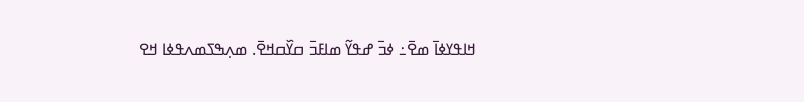ߞߊߟߌߦߊ߫ ߘߐ߫߸ ߦߏ߫ ߝߟߌ߬ ߘߊߓߏ߫ ߛߌ߰ߛߞߐ߫. ߘߍ߲ߒߖߘߍߟߦߊ ߞߐ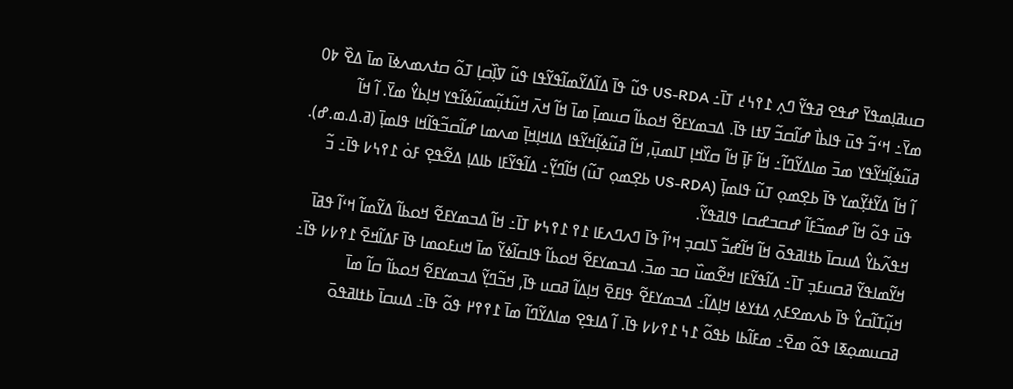ߛߎߥߊ߲ߘߟߌ߫ ߝߟߐ ߥߟߌ߬ ߣߍ߲ ߁߉߆߄ ߠߊ߫߸ US-RDA ߟߎ߬ ߟߊ߫ ߡߊ߬ߡߌ߬ߘߊ߬ߟߌ߬ߟߊ ߟߎ߬ ߜߊ߲߰ߛߊ߲ ߠߋ߬ ߛߙߍߘߍߦߊ߫ ߘߊ߫ ߡߐ߰ ߈0 ߘߌ߫߸ ߞߵߏ߬ ߟߎ߫ ߟߊߕߊ߯ ߝߊ߬ߛߏ߬ ߜߙߊ ߟߊ߫. ߡߏߘߌߓߐ߬ ߞߋߕߊ߬ ߛߎߘߊ߲߫ ߘߊ߫ ߞߊ߬ ߞߍ߫ ߞߎ߬ߙߎ߲߬ߘߎ߬ߦߊ߬ߟߌ ߞߊ߲ߕߌ߮ ߘߌ߫. ߊ߬ ߞߊ߬ ߥߎ߬ߦߊ߲߬ߞߌ߬ߟߌ ߘߏ߫ ߘߊߡߌ߬ߣߊ߬߸ ߞߊ߬ ߓߊ߲߫ ߞߊ߬ ߛߌ߰ߞߊ߲ ߠߊߘߎ߲߫, ߞߊ߬ ߥߎ߬ߦߊ߲߬ߞߌ߬ߟߊ ߡߊߞߊ߲ߞߊ߲߫ ߘߍߘߊ ߝߊ߬ߛߏ߬ߟߊ߬ߞߊ ߟߊߘߊ߲߫ (ߥ.ߡ.ߘ.ߝ). ߊ߬ ߞߊ߬ ߡߌ߬ߙߌ߲߬ߘߌ ߟߊ߫ ߕߐ߲ߘߋ߲ ߠߎ߬ ߟߊߘߊ߲߫ (US-RDA ߕߐ߲ߘߋ߲ ߠߎ߬) ߞߊ߬ߣߌ߲߬߸ ߡߊ߬ߟߌ߬ߓߊ ߕߊߡߊ߲ ߡߐ߬ߟߐ߲ ߓߋ߭ ߁߉߆߇ ߟߊ߫߸ ߏ߬ ߟߎ߫ ߟߋ߬ ߞߊ߬ ߝߘߏ߬ߓߊ߬ ߝߛߏߝߛߊ ߟߊߥߟߌ߬.
ߞߟߍ߬ߕߌ߮ ߡߎߛߊ߫ ߕߙߊߥߟߋ߫ ߞߊ߬ ߞߊ߬ߝߏ߬ ߖߊߛߏ߲ ߞߴߊ߬ ߟߊ߫ ߣߍߣߍߓߊ ߁߉ ߁߉߆߈ ߠߊ߫߸ ߞߊ߬ ߡߏߘߌߓߐ߬ ߞߋߕߊ߬ ߡߌ߬ߘߊ߬ ߞߵߊ߬ ߟߥߊ߫ ߞߌ߬ߘߊߟߌ߬ ߥߛߎߓߏ߲ ߠߊ߫߸ ߡߊ߬ߟߌ߬ߓߊ ߞߐ߬ߘߎ߰ ߛߏ ߘߏ߫. ߡߏߘߌߓߐ߬ ߞߋߕߊ߬ ߟߊߛߊ߬ߦߌ߬ ߘߊ߫ ߞߎߓߋߘߊ ߟߊ߫ ߓߡߊ߬ߞߐ߫ ߁߉߇߇ ߟߊ߫߸ ߞߎ߲߬ߠߊ߬ߛߌ߮ ߟߊ߫ ߕߍߘߐߓߍ߲ ߡߙߌߦߊ ߞߊ߲ߡߊ߬߸ ߡߏߘߌߓߐ߬ ߟߊߓߐ߫ ߞߊ߲ߡߊ߬ ߥߛߎ ߟߊ߫, ߞߏ߬ߣߌ߲߬ ߡߏߘߌߓߐ߬ ߞߋߕߊ߬ ߛߊ߬ ߘߊ߫ ߥߛߎߘߋ߲ߧߊ ߟߋ߬ ߘߐ߫߸ ߘߓߊ߬ߕߊ ߕߟߋ߬ ߁߆ ߁߉߇߇ ߟߊ߫. ߊ߬ ߡߊߟߐ߲ ߘߊߡߌ߬ߣߊ߬ ߘߊ߫ ߁߉߉߂ ߟߋ߬ ߟߊ߫߸ ߡߎߛߊ߫ ߕߙߊߥߟߋ߫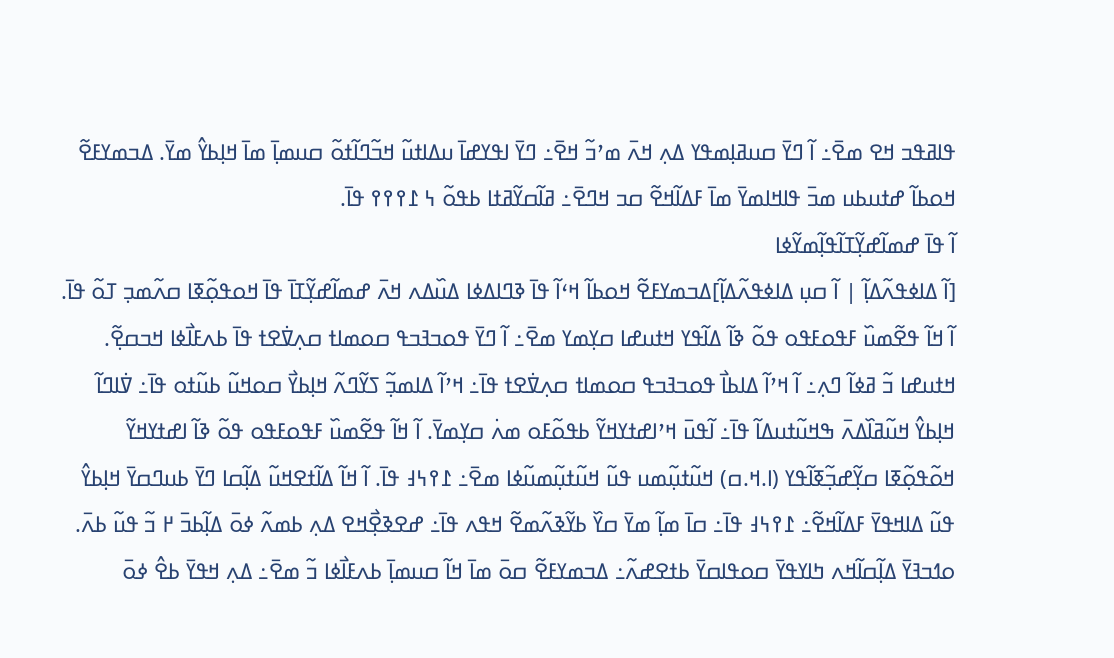ߟߊߥߟߏ ߞߐ ߘߐ߫߸ ߊ߬ ߣߌ߫ ߛߎߥߊ߲ߘߟߌ ߡߍ߲ ߞߍ߫ ߘߴߏ߬ ߞߐ߫߸ ߣߌ߫ ߊߟߌߝߊ߫ ߎߡߊߙߎ߬ ߞߏ߬ߣߊ߬ߙߋ߬ ߛߎߘߊ߲߫ ߘߊ߫ ߞߊ߲ߕߌ߮ ߘߌ߫. ߡߏߘߌߓߐ߬ ߞߋߕߊ߬ ߝߙߎߕߎ ߘߏ߫ ߟߊߞߊߘߌ߫ ߘߊ߫ ߓߡߊ߬ߞߐ߬ ߛߏ ߞߣߐ߫߸ ߥߊ߬ߛߌ߬ߥߙߊ ߕߟߋ߬ ߆ ߁߉߉߉ ߟߊ߫.
ߊ߬ ߟߊ߫ ߝߘߊ߬ߝߌ߲߬ߠߊ߬ߟߊ߲߬ߘߌ߬ߦߊ
[ߊ߬ ߡߊߦߟߍ߬ߡߊ߲߬ | ߊ߬ ߛߎ߲ ߡߊߦߟߍ߬ߡߊ߲߬]ߡߏߘߌߓߐ߬ ߞߋߕߊ߬ ߞߵߊ߬ ߟߊ߫ ߢߣߊߡߦߊ ߡߎ߰ߡߍ ߞߍ߫ ߝߘߊ߬ߝߌ߲߬ߠߊ߫ ߟߊ߫ ߞߋߟߋ߲߬ߧߊ ߛߍ߬ߘߏ߲ ߠߋ߬ ߟߊ߫. ߊ߬ ߞߊ߬ ߟߐ߬ߘߎ߰ ߓߟߋߓߟߋ ߟߋ߬ ߢߊ߬ ߡߊ߬ߟߌ ߞߙߎߝߊ ߛߌ߲ߘߌ ߘߐ߫߸ ߊ߬ ߣߌ߫ ߟߋߏߔߏߟ ߛߋߘߊߙ ߛߍ߲ߜ߭ߐߙ ߟߊ߫ ߕߍߓߊ߯ߦߊ ߞߏߛߐ߲߬. ߞߙߎߝߊ ߏ߬ ߥߦߊ߬ ߣߍ߲߸ ߊ߬ ߞߴߊ߬ ߡߊߕߊ߯ ߟߋߏߔߏߟ ߛߋߘߊߙ ߛߍ߲ߜ߭ߐߙ ߟߊ߫߸ ߞߴߊ߬ ߡߊߘߏ߲߬ ߖߌ߬ߣߍ߬ ߞߊ߲ߕߌ߯ ߛߋߞߎ߬ ߕߎ߬ߙߋ ߟߊ߫߸ ߜ߭ߊߣߊ߬ ߞߊ߲ߕߌ߮ ߞߎ߬ߥߊ߰ߡߍ߫ ߒߞߎ߬ߙߎߡߊ߬ ߟߊ߫߸ ߊ߬ߟߎ߫ ߞߴߊߝߙߌߞߌ߬ ߕߟߋ߬ߓߋ ߘߍ߭ ߛߌ߲ߘߌ߫. ߊ߬ ߞߊ߬ ߟߐ߬ߘߎ߰ ߓߟߋߓߟߋ ߟߋ߬ ߢߊ߬ ߊߝߙߌߞߌ߬ ߞߋ߬ߟߋ߲߬ߧߊ ߛߌ߲߬ߝߏ߲߬ߧߊ߬ߟߌ (ߊ.ߞ.ߛ) ߞߎ߬ߙߎ߲߬ߘߎ ߟߎ߬ ߞߎ߬ߙߎ߲߬ߘߎ߬ߦߊ ߘߐ߫߸ ߁߉߆߃ ߟߊ߫. ߊ߬ ߞߊ߬ ߡߊ߬ߙߐߞߎ߬ ߡߊ߲߬ߛߊ ߣߌ߫ ߕߎߣߛߌ߫ ߞߊ߲ߕߌ߮ ߟߎ߬ ߡߊߞߟߌ߫ ߓߡߊ߬ߞߐ߬߸ ߁߉߆߃ ߟߊ߫߸ ߛߊ߫ ߘߊ߲߬ ߘߌ߫ ߛߌ߰ ߕߌ߬ߢߍ߬ߘߐ߬ ߞߟߍ ߟߊ߫߸ ߝߐߢߐ߲߯ߞߐ ߡߍ߲ ߕߘߍ߬ ߦߋ߫ ߡߊ߲߬ߕߏ߫ ߂ ߏ߬ ߟߎ߬ ߕߍ߫. ߋߗߏߔߌ߫ ߡߊ߲߬ߛߊ߬ߞߍ ߤߊߌߟߌ߫ ߛߋߟߊߛߌ߫ ߕߙߐߝߍ߬߸ ߡߏߘߌߓߐ߬ ߛߋ߫ ߘߊ߫ ߞߊ߬ ߛߎߘߊ߲߫ ߕߍߓߊ߯ߦߊ ߏ߬ ߘߐ߫߸ ߡߍ߲ ߞߟߌ߫ ߕߐ߮ ߦߋ߫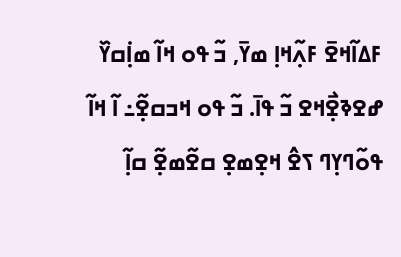ߓߡߊ߬ߞߐ߫ ߓߍ߲߬ߞߊ߲ ߘߌ߫, ߏ߬ ߟߋ ߞߊ߬ ߘߊ߲߭ߛߌ߰ ߝߐߢߐ߲߯ߞߐ ߏ߬ ߟߊ߫. ߏ߬ ߟߋ ߞߏߛߐ߲߬߸ ߊ߬ ߞߊ߬ ߟߋ߬ߣߌ߲ߣ ߖߐ߮ ߞߐ߲ߘߐ߲ ߛߐ߬ߘߐ߲߬ ߛߊ߲߬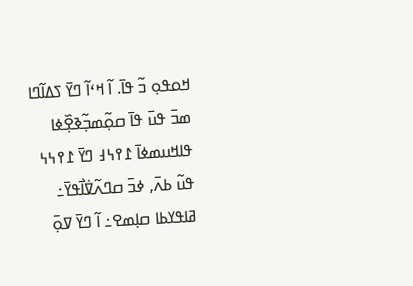ߞߋߟߋ߲ ߏ߬ ߟߊ߫. ߊ߬ ߞߵߊ߬ ߣߌ߫ ߖߡߊ߬ߣߊ ߘߏ߫ ߟߎ߫ ߟߊ߫ ߛߋ߲߬ߘߏ߲߬ߢߐ߲߰ߦߊ ߟߊߞߎߘߦߊ߫ ߁߉߆߃ ߣߌ߫ ߁߉߆߆ ߟߎ߬ ߕߍ߫, ߦߏ߫ ߛߣߍ߬ߜ߭ߊ߯ߟߌ߫߸ ߥߊߟߌߕߊ ߛߊ߲ߘߐ߸ ߊ߬ ߣߌ߫ ߜߋ߲߫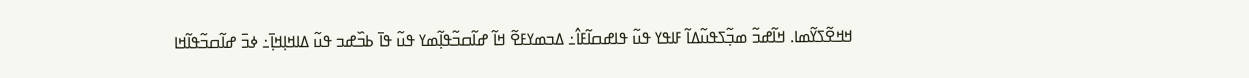ߞߞߐ߬ߖߌ߬ߘߊ. ߞߊ߬ߝߏ߬ ߘߏ߲߬ߖߟߎ߬ߡߊ߬ ߓߊߟߌ ߟߎ߬ ߟߊߝߛߊ߬ߓߊ߮߸ ߡߏߘߌߓߐ߬ ߞߊ߬ ߝߊ߬ߛߏ߬ߟߊ߲߬ߘߌ ߟߎ߬ ߟߊ߫ ߕߏ߰ߝߏ ߟߎ߬ ߡߊߞߊ߲ߞߊ߲߫߸ ߦߏ߫ ߝߊ߬ߛߏ߬ߟߊ߬ߞߊ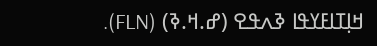ߞߊ߲ߠߊߓߌߟߊ ߢߍߟߐ (ߝ.ߞ.ߢ) (FLN).